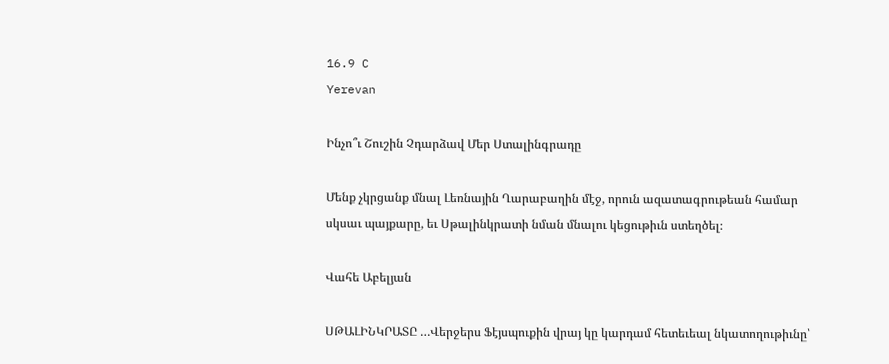16.9 C
Yerevan

Ինչո՞ւ Շուշին Չդարձավ Մեր Ստալինգրադը

Մենք չկրցանք մնալ Լեռնային Ղարաբաղին մէջ, որուն ազատագրութեան համար սկսաւ պայքարը, եւ Սթալինկրատի նման մնալու կեցութիւն ստեղծել։

Վահե Աբելյան

ՍԹԱԼԻՆԿՐԱՏԸ …Վերջերս Ֆէյսպուքին վրայ կը կարդամ հետեւեալ նկատողութիւնը՝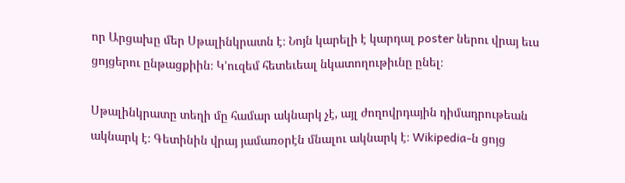որ Արցախը մեր Սթալինկրատն է։ Նոյն կարելի է կարդալ poster ներու վրայ եւս ցոյցերու ընթացքիին։ Կ՚ուզեմ հետեւեալ նկատողութիւնը ընել։

Սթալինկրատը տեղի մը համար ակնարկ չէ, այլ ժողովրդային դիմադրութեան ակնարկ է։ Գետինին վրայ յամառօրէն մնալու ակնարկ է։ Wikipedia‑ն ցոյց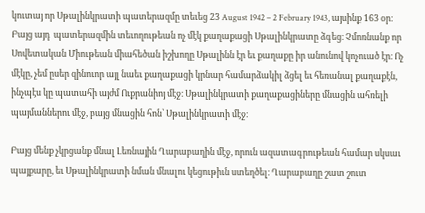կուտայ որ Սթալինկրատի պատերազմը տեւեց 23 August 1942 – 2 February 1943, այսինք 163 օր։ Բայց այդ  պատերազմին տեւողութեան ոչ մէկ քաղաքացի Սթալինկրատը ձգեց։ Չմոռնանք որ Սովետական Միութեան միահեծան իշխողը Սթալինն էր եւ քաղաքը իր անունով կոչուած էր։ Ոչ մէկը, չեմ ըսեր զինուոր այլ նաեւ քաղաքացի կրնար համարձակիլ ձցել եւ հեռանալ քաղաքէն, ինչպէս կը պատահի այժմ Ուքրանիոյ մէջ։ Սթալինկրատի քաղաքացիները մնացին ահռելի պայմաններու մէջ, բայց մնացին հոն՝ Սթալինկրատի մէջ։

Բայց մենք չկրցանք մնալ Լեռնային Ղարաբաղին մէջ, որուն ազատագրութեան համար սկսաւ պայքարը, եւ Սթալինկրատի նման մնալու կեցութիւն ստեղծել։ Ղարաբաղը շատ շուտ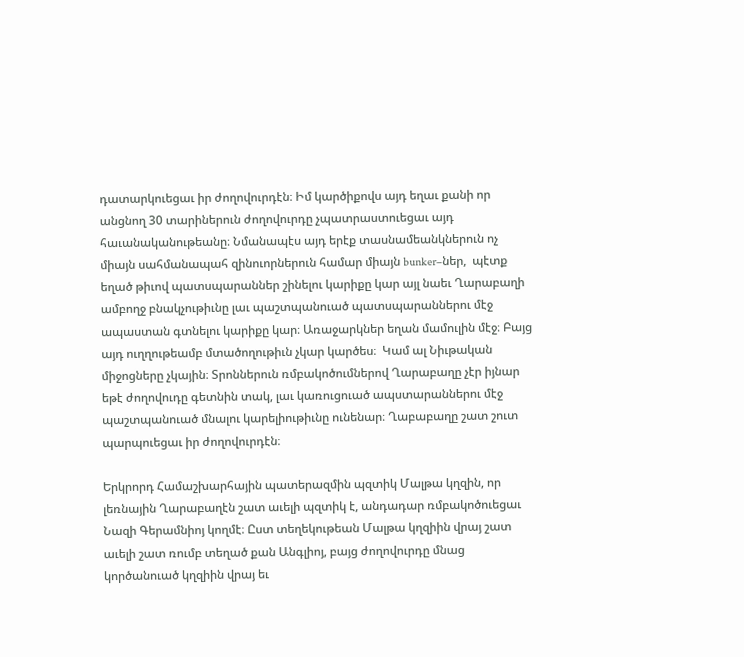դատարկուեցաւ իր ժողովուրդէն։ Իմ կարծիքովս այդ եղաւ քանի որ անցնող 30 տարիներուն ժողովուրդը չպատրաստուեցաւ այդ հաւանականութեանը։ Նմանապէս այդ երէք տասնամեանկներուն ոչ միայն սահմանապահ զինուորներուն համար միայն bunker–ներ,  պէտք եղած թիւով պատսպարաններ շինելու կարիքը կար այլ նաեւ Ղարաբաղի ամբողջ բնակչութիւնը լաւ պաշտպանուած պատսպարաններու մէջ ապաստան գտնելու կարիքը կար։ Առաջարկներ եղան մամուլին մէջ։ Բայց այդ ուղղութեամբ մտածողութիւն չկար կարծես։  Կամ ալ Նիւթական միջոցները չկային։ Տրոններուն ռմբակոծումներով Ղարաբաղը չէր իյնար եթէ ժողովուդը գետնին տակ, լաւ կառուցուած ապստարաններու մէջ պաշտպանուած մնալու կարելիութիւնը ունենար։ Ղաբաբաղը շատ շուտ պարպուեցաւ իր ժողովուրդէն։

Երկրորդ Համաշխարհային պատերազմին պզտիկ Մալթա կղզին, որ լեռնային Ղարաբաղէն շատ աւելի պզտիկ է, անդադար ռմբակոծուեցաւ Նազի Գերամնիոյ կողմէ։ Ըստ տեղեկութեան Մալթա կղզիին վրայ շատ աւելի շատ ռումբ տեղած քան Անգլիոյ, բայց ժողովուրդը մնաց կործանուած կղզիին վրայ եւ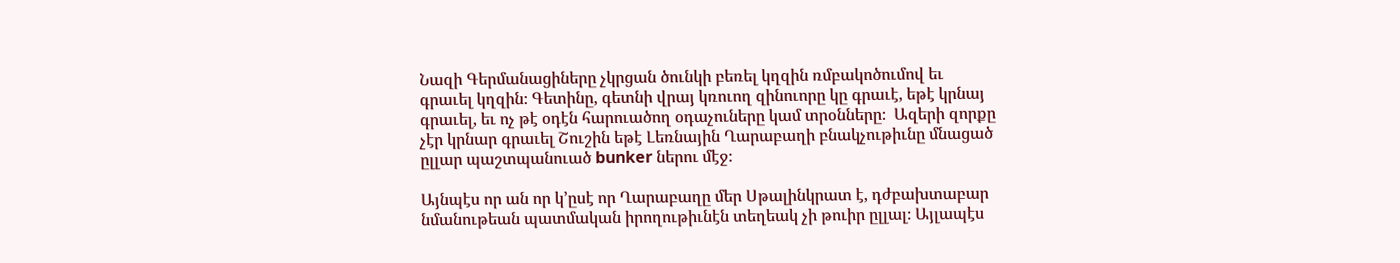Նազի Գերմանացիները չկրցան ծունկի բեռել կղզին ռմբակոծումով եւ գրաւել կղզին։ Գետինը, գետնի վրայ կռուող զինուորը կը գրաւէ, եթէ կրնայ գրաւել, եւ ոչ թէ օդէն հարուածող օդաչուները կամ տրօնները։  Ազերի զորքը չէր կրնար գրաւել Շուշին եթէ Լեռնային Ղարաբաղի բնակչութիւնը մնացած ըլլար պաշտպանուած bunker ներու մէջ։

Այնպէս որ ան որ կ՚ըսէ որ Ղարաբաղը մեր Սթալինկրատ է, դժբախտաբար նմանութեան պատմական իրողութիւնէն տեղեակ չի թուիր ըլլալ։ Այլապէս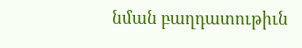նման բաղդատութիւն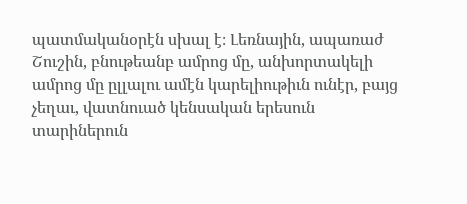պատմականօրէն սխալ է։ Լեռնային, ապառաժ Շուշին, բնութեանբ ամրոց մը, անխորտակելի ամրոց մը ըլլալու ամէն կարելիութիւն ունէր, բայց չեղաւ, վատնուած կենսական երեսուն տարիներուն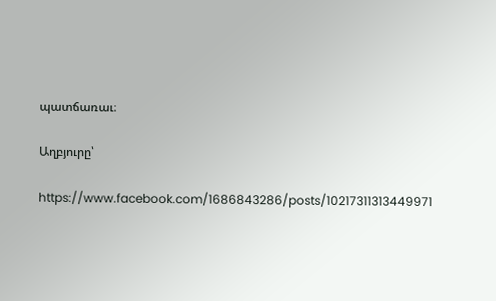պատճառաւ։

Աղբյուրը՝

https://www.facebook.com/1686843286/posts/10217311313449971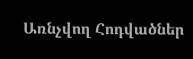Առնչվող Հոդվածներ